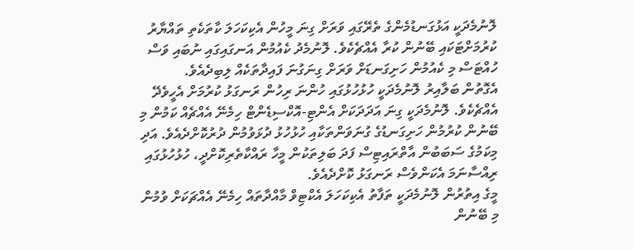ލޮނުމެދަކީ އަޅުގަނޑުމެންގެ ތެރޭގައި ވަރަށް ގިނަ މީހުން އެކިކަހަލަ ކާތަކެތި ތައްޔާރު ކުރުމަށްޓަކައި ބޭނުން ކުރާ އެއްޗެކެވެ. ލޮނުމެދު ކެއުމުން އަނގައިގައި ނުބައި ވަސް ހުއްޓަސް މި ކެއުމުން ހަށިގަނޑަށް ވަރަށް ގިނަގުނަ ފައިދާތަކެއް ލިބިދެއެވެ.
އެގޮތުން ބަލާއިރު ލޮނުމެދަކީ ހުޅުހުޅުގައި ހުންނަ ރިހުން ރަނގަޅު ކުރުމަށް އެހީވެދޭ އެއްޗެކެވެ. ލޮނުމެދަކީ ގިނަ އަދަދަކަށް އެންޓި-އޮކްސިޑެންޓް ހިމެނޭ އެއްޗެއް ކަމުން މި ބޭނުން ކުރުމުން ހަށިގަނޑުގެ ގުނަވަންތަކާއި ހުޅުހުޅު ދުޅަވުމުން ދުރުކޮށްދެއެވެ. އަދި މިކަމުގެ ސަބަބުން އާތްރައިޓިސް ފަދަ ބަލިތަކުން މީހާ ރައްކާތެރިކޮށްދީ، ހުޅުހުޅުގައި ރިއްސާނަމަ އެކަންވެސް ރަނގަޅު ކޮށްދެއެވެ.
މީގެ އިތުރުން ލޮނުމެދަކީ ތަފާތު އެކިކަހަލަ އެކްޓިވް މާއްދާތައް ހިމެނޭ އެއްޗަކަށް ވުމުން މި ބޭނުން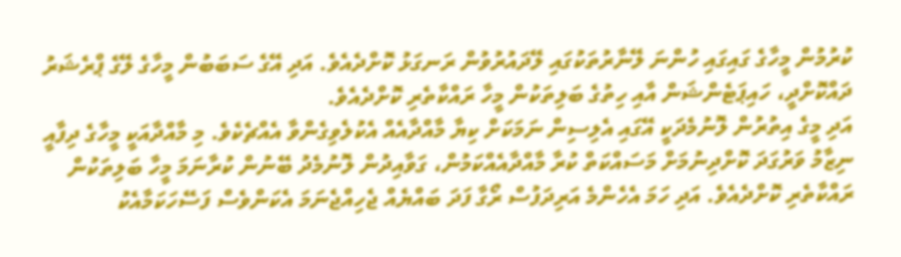ކުރުމުން މީހާގެ ގައިގައި ހުންނަ ލޭނާރުތަކުގައި ލޭދައުރުވުން ރަނގަޅު ކޮށްދެއެވެ. އަދި އޭގެ ސަބަބުން މީހާގެ ލޭގެ ޕްރެޝަރު ދައްކޮށްދީ، ހައިޕަޓެންޝަން އާއި ހިތުގެ ބަލިތަކުން މީހާ ރައްކާތެރި ކޮށްދެއެވެ.
އަދި މީގެ އިތުރުން ލޮނުމެދަކީ އޭގައި އެލިސިން ނަމަކަށް ކިޔާ މާއްދާއެއް އެކުލެވިގެންވާ އެއްޗެކެވެ. މި މާއްދާއަކީ މީހާގެ ދިފާއީ ނިޒާމު ވަރުގަދަ ކޮށްދިނުމަށް މަސައްކަތް ކުރާ މާއްދާއެއްކަމުން، ގަވާއިދުން ލޮނުމެދު ބޭނުން ކުރާނަމަ މީހާ ބަލިތަކުން ރައްކާތެރި ކޮށްދެއެވެ. އަދި ހަމަ އެހެންމެ އަރިދަފުސް ރޯގާ ފަދަ ބައްޔެއް ޖެހިއްޖެނަމަ އެކަންވެސް ފަސޭހަކަމާއެކު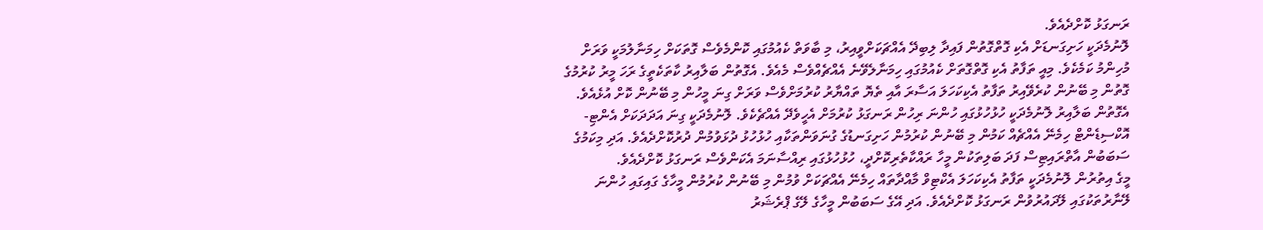ރަނގަޅު ކޮށްދެއެވެ.
ލޮނުމެދަކީ ހަށިގަނޑަށް އެކި ގޮތްގޮތުން ފައިދާ ލިބިދޭ އެއްޗަކަށްވީއިރު، މި ބާވަތް ކެއުމުގައި ކޮންމެވެސް ގޮތަކަށް ހިމަނާލުމަކީ ވަރަށް މުހިންމު ކަމެކެވެ. މިއީ ތަފާތު އެކި ގޮތްގޮތަށް ކެއުމުގައި ހިމަނާލެވޭނެ އެއްޗެއްވެސް މެއެވެ. އެގޮތުން ބަލާއިރު ކާތަކެތީގެ ރަހަ މީރު ކުރުމުގެ ގޮތުން މި ބޭނުން ކުރެވޭއިރު ތަފާތު އެކިކަހަލަ އަސާރަ އާއި ތެޔޮ ތައްޔާރު ކުރުމަށްވެސް ވަރަށް ގިނަ މީހުން މި ބޭނުން ކޮށް އުޅެއެވެ.
އެގޮތުން ބަލާއިރު ލޮނުމެދަކީ ހުޅުހުޅުގައި ހުންނަ ރިހުން ރަނގަޅު ކުރުމަށް އެހީވެދޭ އެއްޗެކެވެ. ލޮނުމެދަކީ ގިނަ އަދަދަކަށް އެންޓި-އޮކްސިޑެންޓް ހިމެނޭ އެއްޗެއް ކަމުން މި ބޭނުން ކުރުމުން ހަށިގަނޑުގެ ގުނަވަންތަކާއި ހުޅުހުޅު ދުޅަވުމުން ދުރުކޮށްދެއެވެ. އަދި މިކަމުގެ ސަބަބުން އާތްރައިޓިސް ފަދަ ބަލިތަކުން މީހާ ރައްކާތެރިކޮށްދީ، ހުޅުހުޅުގައި ރިއްސާނަމަ އެކަންވެސް ރަނގަޅު ކޮށްދެއެވެ.
މީގެ އިތުރުން ލޮނުމެދަކީ ތަފާތު އެކިކަހަލަ އެކްޓިވް މާއްދާތައް ހިމެނޭ އެއްޗަކަށް ވުމުން މި ބޭނުން ކުރުމުން މީހާގެ ގައިގައި ހުންނަ ލޭނާރުތަކުގައި ލޭދައުރުވުން ރަނގަޅު ކޮށްދެއެވެ. އަދި އޭގެ ސަބަބުން މީހާގެ ލޭގެ ޕްރެޝަރު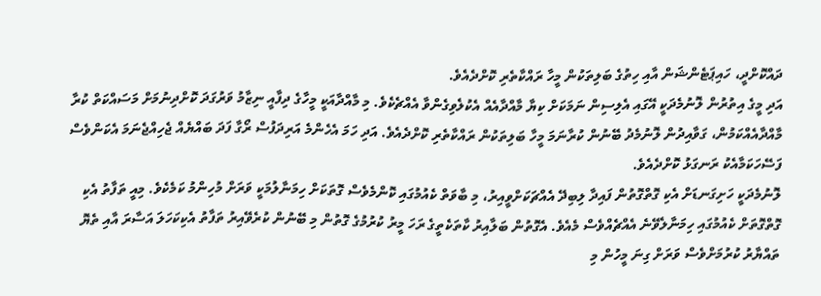ދައްކޮށްދީ، ހައިޕަޓެންޝަން އާއި ހިތުގެ ބަލިތަކުން މީހާ ރައްކާތެރި ކޮށްދެއެވެ.
އަދި މީގެ އިތުރުން ލޮނުމެދަކީ އޭގައި އެލިސިން ނަމަކަށް ކިޔާ މާއްދާއެއް އެކުލެވިގެންވާ އެއްޗެކެވެ. މި މާއްދާއަކީ މީހާގެ ދިފާއީ ނިޒާމު ވަރުގަދަ ކޮށްދިނުމަށް މަސައްކަތް ކުރާ މާއްދާއެއްކަމުން، ގަވާއިދުން ލޮނުމެދު ބޭނުން ކުރާނަމަ މީހާ ބަލިތަކުން ރައްކާތެރި ކޮށްދެއެވެ. އަދި ހަމަ އެހެންމެ އަރިދަފުސް ރޯގާ ފަދަ ބައްޔެއް ޖެހިއްޖެނަމަ އެކަންވެސް ފަސޭހަކަމާއެކު ރަނގަޅު ކޮށްދެއެވެ.
ލޮނުމެދަކީ ހަށިގަނޑަށް އެކި ގޮތްގޮތުން ފައިދާ ލިބިދޭ އެއްޗަކަށްވީއިރު، މި ބާވަތް ކެއުމުގައި ކޮންމެވެސް ގޮތަކަށް ހިމަނާލުމަކީ ވަރަށް މުހިންމު ކަމެކެވެ. މިއީ ތަފާތު އެކި ގޮތްގޮތަށް ކެއުމުގައި ހިމަނާލެވޭނެ އެއްޗެއްވެސް މެއެވެ. އެގޮތުން ބަލާއިރު ކާތަކެތީގެ ރަހަ މީރު ކުރުމުގެ ގޮތުން މި ބޭނުން ކުރެވޭއިރު ތަފާތު އެކިކަހަލަ އަސާރަ އާއި ތެޔޮ ތައްޔާރު ކުރުމަށްވެސް ވަރަށް ގިނަ މީހުން މި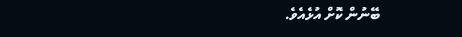ބޭނުން ކޮށް އުޅެއެވެ.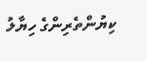ކިޔުންތެރިންގެ ހިޔާލު